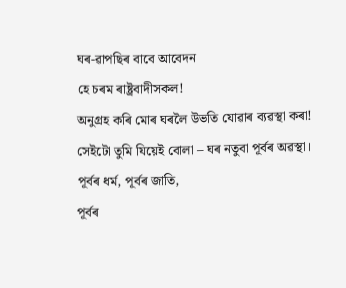ঘৰ-ৱাপছিৰ বাবে আবেদন
হে চৰম ৰাষ্ট্ৰবাদীসকল!
অনুগ্ৰহ কৰি মোৰ ঘৰলৈ উভতি যোৱাৰ ব্যৱস্থা কৰা!
সেইটো তুমি যিয়েই বোলা – ঘৰ নতুবা পূৰ্বৰ অৱস্থা।
পূৰ্বৰ ধৰ্ম, পূৰ্বৰ জাতি,
পূৰ্বৰ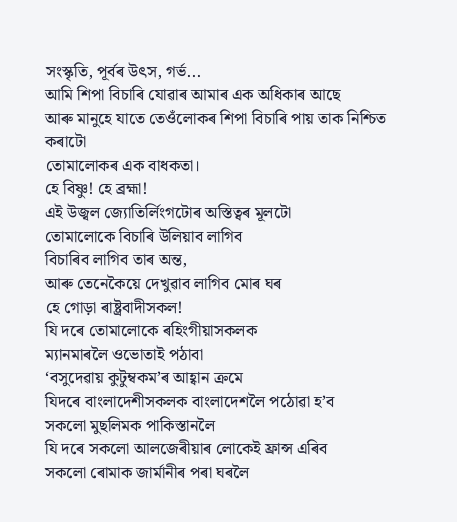সংস্কৃতি, পূৰ্বৰ উৎস, গৰ্ভ...
আমি শিপা বিচাৰি যোৱাৰ আমাৰ এক অধিকাৰ আছে
আৰু মানুহে যাতে তেওঁলোকৰ শিপা বিচাৰি পায় তাক নিশ্চিত কৰাটো
তোমালোকৰ এক বাধকতা।
হে বিষ্ণু! হে ব্ৰহ্মা!
এই উজ্বল জ্যোতিৰ্লিংগটোৰ অস্তিত্বৰ মূলটো
তোমালোকে বিচাৰি উলিয়াব লাগিব
বিচাৰিব লাগিব তাৰ অন্ত,
আৰু তেনেকৈয়ে দেখুৱাব লাগিব মোৰ ঘৰ
হে গোড়া ৰাষ্ট্ৰবাদীসকল!
যি দৰে তোমালোকে ৰহিংগীয়াসকলক
ম্যানমাৰলৈ ওভোতাই পঠাবা
‘বসুদেৱায় কুটুম্বকম’ৰ আহ্বান ক্ৰমে
যিদৰে বাংলাদেশীসকলক বাংলাদেশলৈ পঠোৱা হ’ব
সকলো মুছলিমক পাকিস্তানলৈ
যি দৰে সকলো আলজেৰীয়াৰ লোকেই ফ্ৰান্স এৰিব
সকলো ৰোমাক জাৰ্মানীৰ পৰা ঘৰলৈ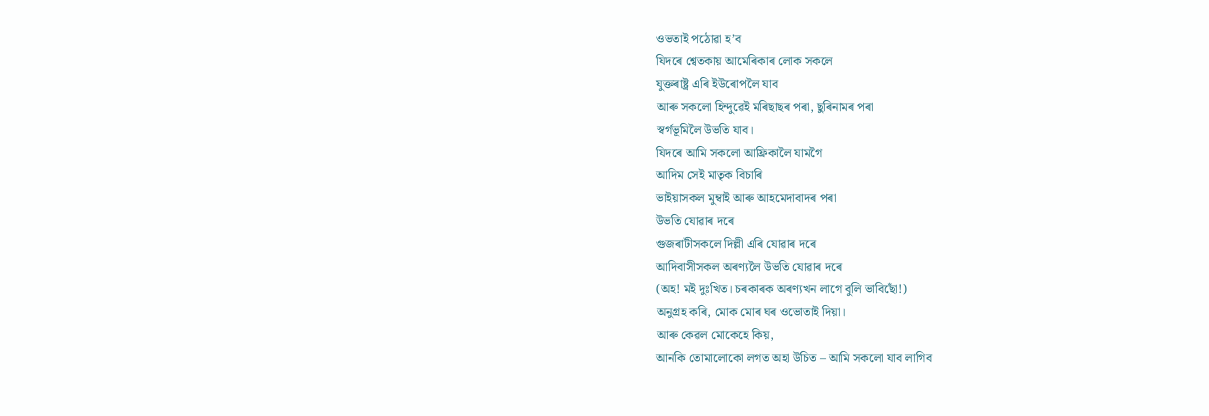ওভতাই পঠোৱা হ’ব
যিদৰে শ্বেতকায় আমেৰিকাৰ লোক সকলে
যুক্তৰাষ্ট্ৰ এৰি ইউৰোপলৈ যাব
আৰু সকলো হিন্দুৱেই মৰিছাছৰ পৰা, ছুৰিনামৰ পৰা
স্বৰ্গভূমিলৈ উভতি যাব।
যিদৰে আমি সকলো আফ্ৰিকালৈ যামগৈ
আদিম সেই মাতৃক বিচাৰি
ভাইয়াসকল মুম্বাই আৰু আহমেদাবাদৰ পৰা
উভতি যোৱাৰ দৰে
গুজৰাটীসকলে দিল্লী এৰি যোৱাৰ দৰে
আদিবাসীসকল অৰণ্যলৈ উভতি যোৱাৰ দৰে
(অহ! মই দুঃখিত। চৰকাৰক অৰণ্যখন লাগে বুলি ভাবিছোঁ!)
অনুগ্ৰহ কৰি, মোক মোৰ ঘৰ ওভোতাই দিয়া।
আৰু কেৱল মোকেহে কিয়,
আনকি তোমালোকো লগত অহা উচিত – আমি সকলো যাব লাগিব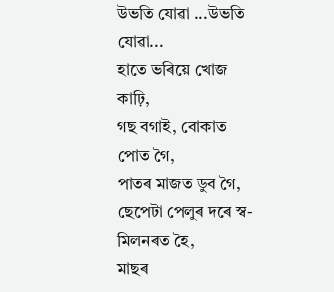উভতি যোৱা ...উভতি যোৱা...
হাতে ভৰিয়ে খোজ কাঢ়ি,
গছ বগাই, বোকাত পোত গৈ,
পাতৰ মাজত ডুব গৈ,
ছেপেটা পেলুৰ দৰে স্ব-মিলনৰত হৈ,
মাছৰ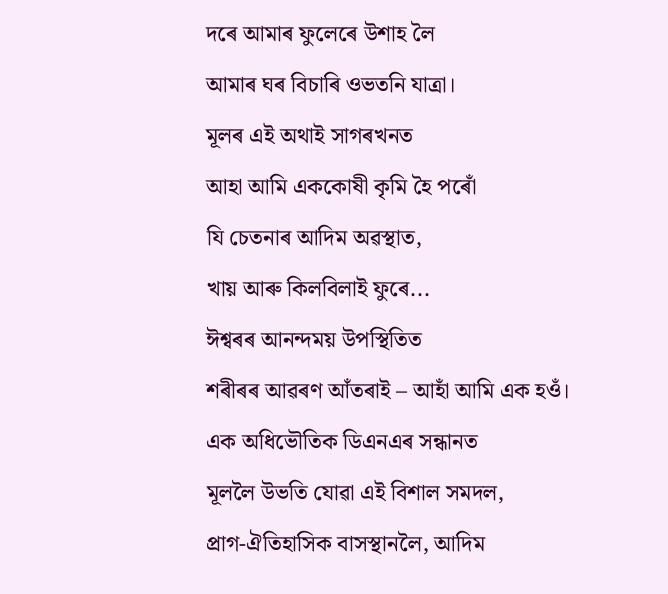দৰে আমাৰ ফুলেৰে উশাহ লৈ
আমাৰ ঘৰ বিচাৰি ওভতনি যাত্ৰা।
মূলৰ এই অথাই সাগৰখনত
আহা আমি এককোষী কৃমি হৈ পৰোঁ
যি চেতনাৰ আদিম অৱস্থাত,
খায় আৰু কিলবিলাই ফুৰে...
ঈশ্বৰৰ আনন্দময় উপস্থিতিত
শৰীৰৰ আৱৰণ আঁতৰাই – আহাঁ আমি এক হওঁ।
এক অধিভৌতিক ডিএনএৰ সন্ধানত
মূললৈ উভতি যোৱা এই বিশাল সমদল,
প্ৰাগ-ঐতিহাসিক বাসস্থানলৈ, আদিম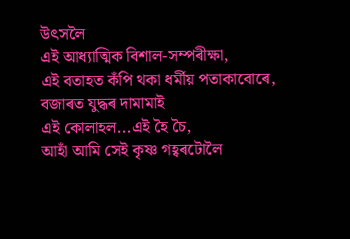উৎসলৈ
এই আধ্যাত্মিক বিশাল-সম্পৰীক্ষা,
এই বতাহত কঁপি থকা ধৰ্মীয় পতাকাবোৰে, বজাৰত যুদ্ধৰ দামামাই
এই কোলাহল...এই হৈ চৈ,
আহাঁ আমি সেই কৃষ্ণ গহ্বৰটোলৈ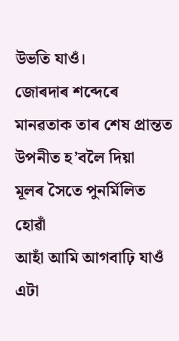উভতি যাওঁ।
জোৰদাৰ শব্দেৰে মানৱতাক তাৰ শেষ প্ৰান্তত উপনীত হ’বলৈ দিয়া
মূলৰ সৈতে পুনৰ্মিলিত হোৱাঁ
আহাঁ আমি আগবাঢ়ি যাওঁ
এটা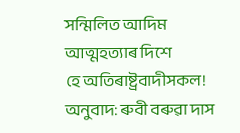সন্মিলিত আদিম আত্মহত্যাৰ দিশে
হে অতিৰাষ্ট্ৰবাদীসকল!
অনুবাদ: ৰুবী বৰুৱা দাস